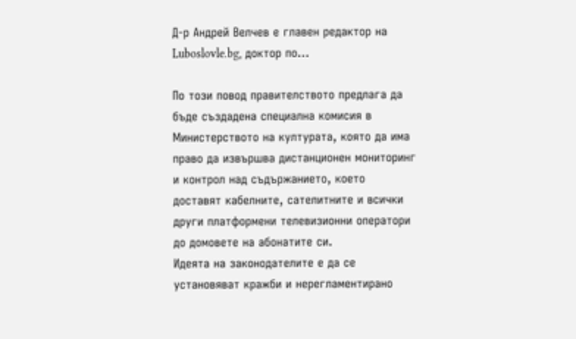Д-р Андрей Велчев е главен редактор на Luboslovle.bg, доктор по…

По този повод правителството предлага да бъде създадена специална комисия в Министерството на културата, която да има право да извършва дистанционен мониторинг и контрол над съдържанието, което доставят кабелните, сателитните и всички други платформени телевизионни оператори до домовете на абонатите си.
Идеята на законодателите е да се установяват кражби и нерегламентирано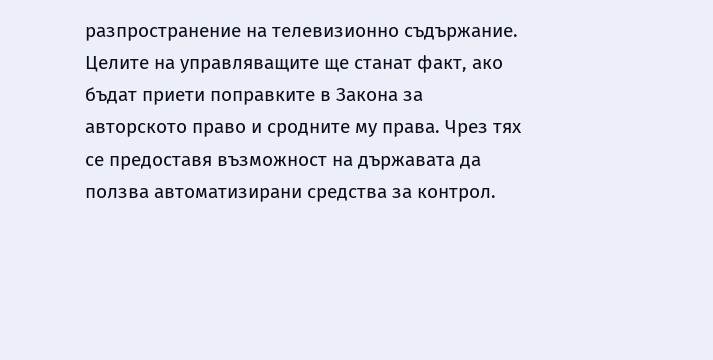разпространение на телевизионно съдържание. Целите на управляващите ще станат факт, ако бъдат приети поправките в Закона за авторското право и сродните му права. Чрез тях се предоставя възможност на държавата да ползва автоматизирани средства за контрол.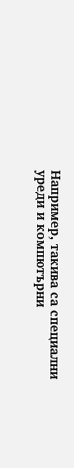Например, такива са специални уреди и компютърни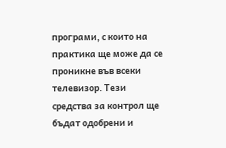програми, с които на практика ще може да се проникне във всеки телевизор. Тези средства за контрол ще бъдат одобрени и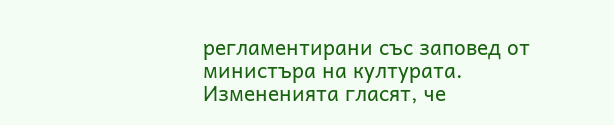регламентирани със заповед от министъра на културата. Измененията гласят, че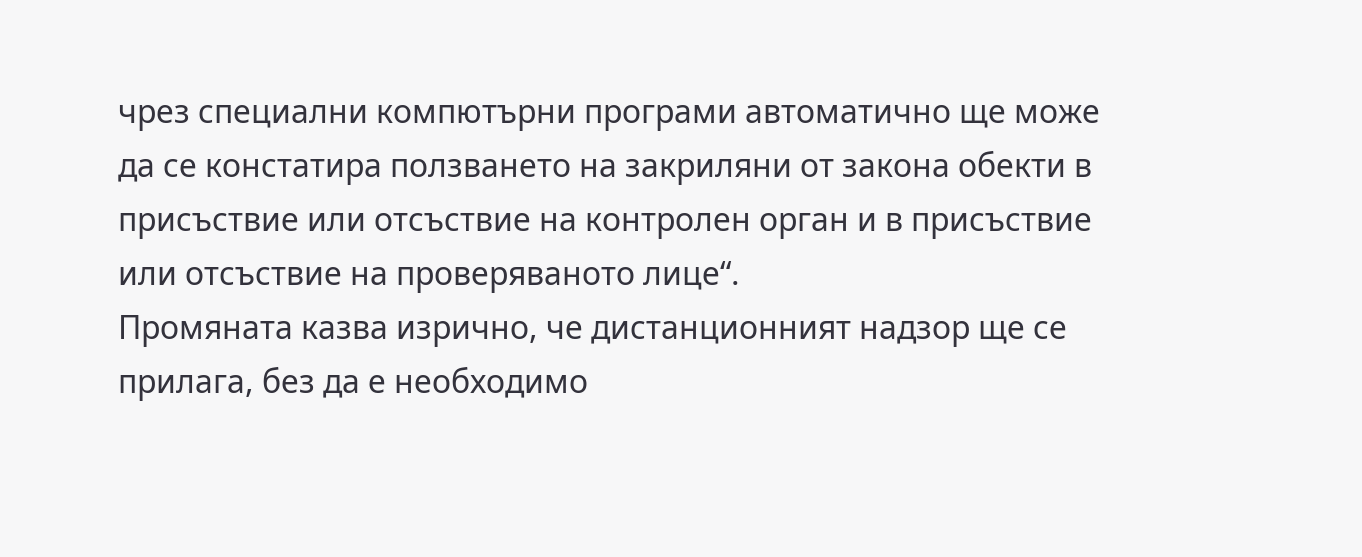чрез специални компютърни програми автоматично ще може да се констатира ползването на закриляни от закона обекти в присъствие или отсъствие на контролен орган и в присъствие или отсъствие на проверяваното лице“.
Промяната казва изрично, че дистанционният надзор ще се прилага, без да е необходимо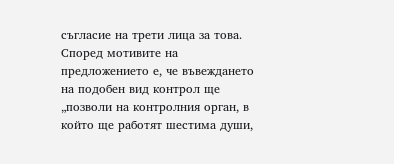съгласие на трети лица за това. Според мотивите на предложението е, че въвеждането на подобен вид контрол ще „позволи на контролния орган, в който ще работят шестима души,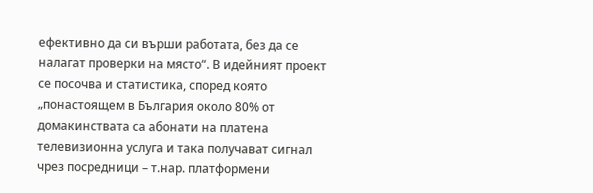ефективно да си върши работата, без да се налагат проверки на място“. В идейният проект се посочва и статистика, според която „понастоящем в България около 80% от домакинствата са абонати на платена телевизионна услуга и така получават сигнал чрез посредници – т.нар. платформени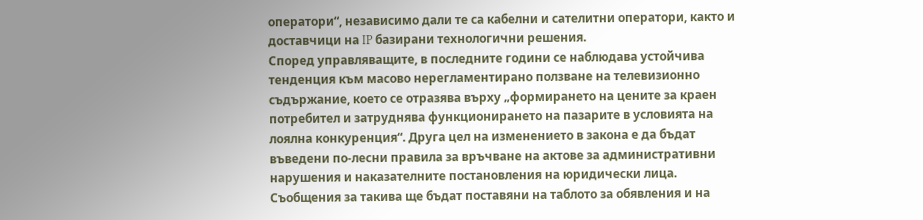оператори“, независимо дали те са кабелни и сателитни оператори, както и доставчици на IP базирани технологични решения.
Според управляващите, в последните години се наблюдава устойчива тенденция към масово нерегламентирано ползване на телевизионно съдържание, което се отразява върху „формирането на цените за краен потребител и затруднява функционирането на пазарите в условията на лоялна конкуренция“. Друга цел на изменението в закона е да бъдат въведени по-лесни правила за връчване на актове за административни нарушения и наказателните постановления на юридически лица.
Съобщения за такива ще бъдат поставяни на таблото за обявления и на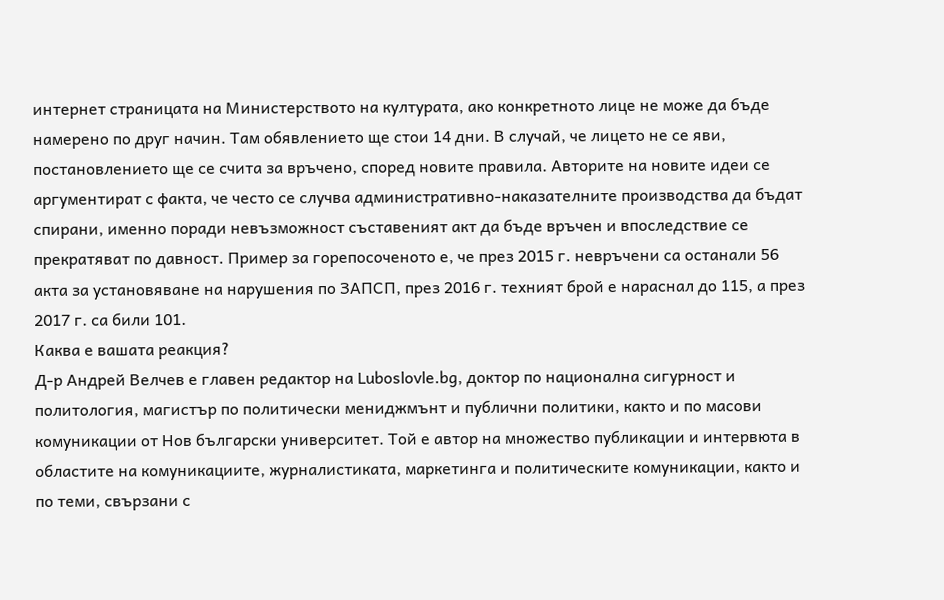интернет страницата на Министерството на културата, ако конкретното лице не може да бъде намерено по друг начин. Там обявлението ще стои 14 дни. В случай, че лицето не се яви, постановлението ще се счита за връчено, според новите правила. Авторите на новите идеи се аргументират с факта, че често се случва административно-наказателните производства да бъдат спирани, именно поради невъзможност съставеният акт да бъде връчен и впоследствие се прекратяват по давност. Пример за горепосоченото е, че през 2015 г. невръчени са останали 56 акта за установяване на нарушения по ЗАПСП, през 2016 г. техният брой е нараснал до 115, а през 2017 г. са били 101.
Каква е вашата реакция?
Д-р Андрей Велчев е главен редактор на Luboslovle.bg, доктор по национална сигурност и политология, магистър по политически мениджмънт и публични политики, както и по масови комуникации от Нов български университет. Той е автор на множество публикации и интервюта в областите на комуникациите, журналистиката, маркетинга и политическите комуникации, както и по теми, свързани с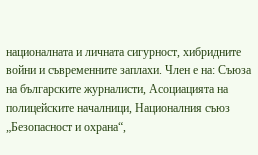националната и личната сигурност, хибридните войни и съвременните заплахи. Член е на: Съюза на българските журналисти, Асоциацията на полицейските началници, Националния съюз „Безопасност и охрана“,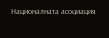Националната асоциация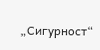„Сигурност“